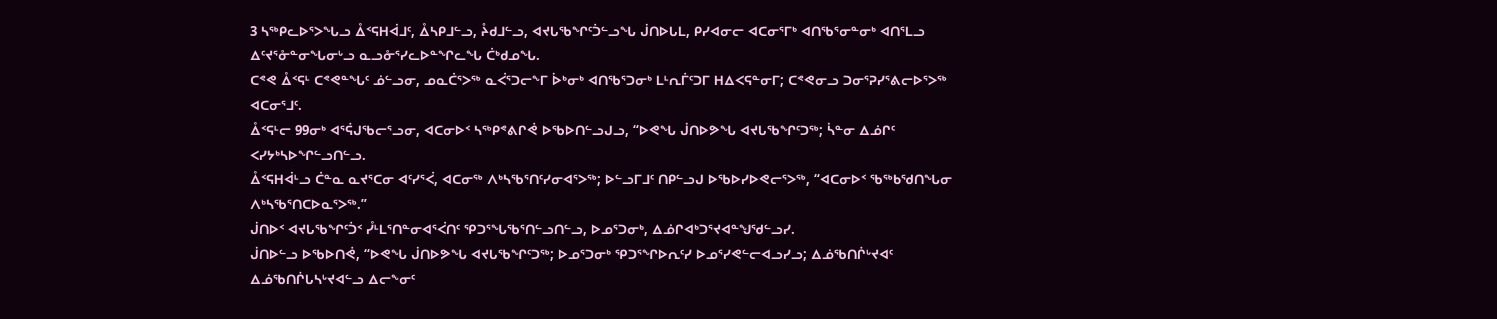3 ᓴᖅᑭᓚᐅᕐᐳᖓᓗ ᐂᑉᕋᕼᐋᒧᑦ, ᐂᓴᑭᒧᓪᓗ, ᔧᑯᒧᓪᓗ, ᐊᔪᒐᖃᖏᑦᑑᓪᓗᖓ ᒎᑎᐅᒐᒪ, ᑭᓯᐊᓂᓕ ᐊᑕᓂᕐᒥᒃ ᐊᑎᖃᕐᓂᓐᓂᒃ ᐊᑎᕐᒪᓗ ᐃᑦᔪᕐᓁᓐᓂᖓᓂᒡᓗ ᓇᓗᓁᕐᓯᓚᐅᓐᖏᓚᖓ ᑖᒃᑯᓄᖓ.
ᑕᕝᕙ ᐂᑉᕋᒻ ᑕᕝᕙᓐᖓᑦ ᓅᓪᓗᓂ, ᓄᓇᑖᕐᐳᖅ ᓇᐹᕐᑐᓕᖕᒥ ᐆᒃᓂᒃ ᐊᑎᖃᕐᑐᓂᒃ ᒪᒻᕆᒦᑦᑐᒥ ᕼᐃᐸᕋᓐᓂᒥ; ᑕᕝᕙᓂᓗ ᑐᓂᕐᕈᓯᕐᕕᓕᐅᕐᐳᖅ ᐊᑕᓂᕐᒧᑦ.
ᐂᑉᕋᒻᓕ 99ᓂᒃ ᐊᕐᕌᒍᖃᓕᕐᓗᓂ, ᐊᑕᓂᐅᑉ ᓴᖅᑭᕝᕕᒋᕚ ᐅᖃᐅᑎᓪᓗᒍᓗ, “ᐅᕙᖓ ᒎᑎᐅᕗᖓ ᐊᔪᒐᖃᖏᑦᑐᖅ; ᓵᓐᓂ ᐃᓅᒋᑦ ᐸᓯᔭᒃᓴᐅᖏᓪᓗᑎᓪᓗ.
ᐂᑉᕋᕼᐋᒻᓗ ᑖᓐᓇ ᓇᔪᕐᑕᓂ ᐊᑦᓯᕐᐹ, ᐊᑕᓂᖅ ᐱᒃᓴᖃᕐᑎᑦᓯᓂᐊᕐᐳᖅ; ᐅᓪᓗᒥᒧᑦ ᑎᑭᓪᓗᒍ ᐅᖃᐅᓯᐅᕙᓕᕐᐳᖅ, “ᐊᑕᓂᐅᑉ ᖃᖅᑲᖁᑎᖓᓂ ᐱᒃᓴᖃᕐᑎᑕᐅᓇᕐᐳᖅ.”
ᒎᑎᐅᑉ ᐊᔪᒐᖃᖏᑦᑑᑉ ᓮᒻᒪᕐᑎᓐᓂᐊᕐᐹᑎᑦ ᕿᑐᕐᖓᖃᕐᑎᓪᓗᑎᓪᓗ, ᐅᓄᕐᑐᓂᒃ, ᐃᓅᒋᐊᒃᑐᕐᔪᐊᓐᖑᖁᓪᓗᓯ.
ᒎᑎᐅᓪᓗ ᐅᖃᐅᑎᕚ, “ᐅᕙᖓ ᒎᑎᐅᕗᖓ ᐊᔪᒐᖃᖏᑦᑐᖅ; ᐅᓄᕐᑐᓂᒃ ᕿᑐᕐᖏᐅᕆᑦᓯ ᐅᓄᕐᓯᕙᓪᓕᐊᓗᓯᓗ; ᐃᓅᖃᑎᒌᒡᔪᐊᑦ ᐃᓅᖃᑎᒌᒐᓴᒡᔪᐊᓪᓗ ᐃᓕᖕᓂᑦ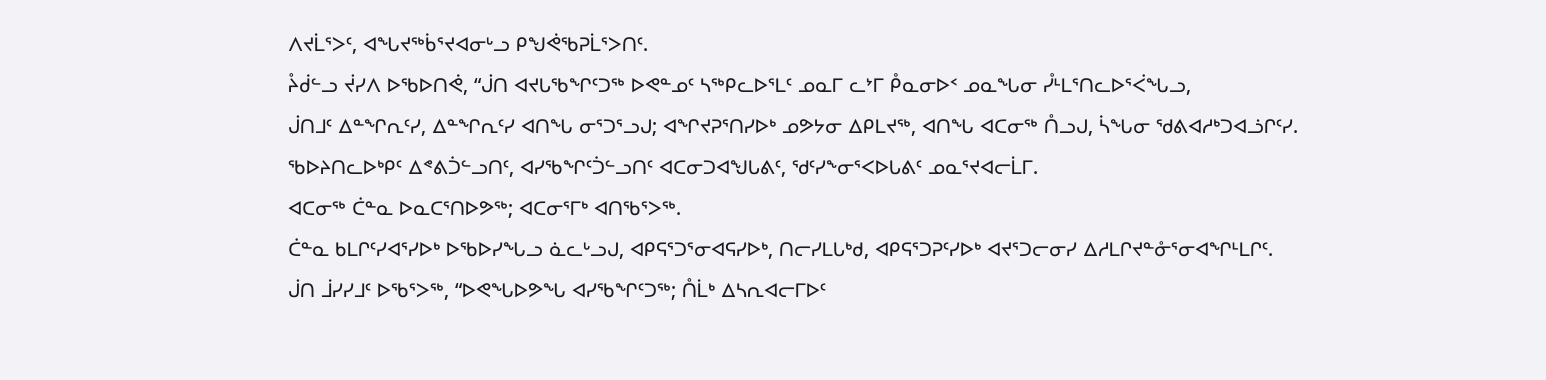ᐱᔪᒫᕐᐳᑦ, ᐊᖓᔪᖅᑳᕐᔪᐊᓂᒡᓗ ᑭᖑᕚᖃᕈᒫᕐᐳᑎᑦ.
ᔧᑰᓪᓗ ᔫᓯᐱ ᐅᖃᐅᑎᕚ, “ᒎᑎ ᐊᔪᒐᖃᖏᑦᑐᖅ ᐅᕙᓐᓄᑦ ᓴᖅᑭᓚᐅᕐᒪᑦ ᓄᓇᒥ ᓚᔾᒥ ᑬᓇᓂᐅᑉ ᓄᓇᖓᓂ ᓮᒻᒪᕐᑎᓚᐅᕐᐹᖓᓗ,
ᒎᑎᒧᑦ ᐃᓐᖏᕆᑦᓯ, ᐃᓐᖏᕆᑦᓯ ᐊᑎᖓ ᓂᕐᑐᕐᓗᒍ; ᐊᖏᔪᕈᕐᑎᓯᐅᒃ ᓄᕗᔭᓂ ᐃᑭᒪᔪᖅ, ᐊᑎᖓ ᐊᑕᓂᖅ ᑍᓗᒍ, ᓵᖓᓂ ᖁᕕᐊᓱᒃᑐᐊᓘᒋᑦᓯ.
ᖃᐅᔨᑎᓚᐅᒃᑭᑦ ᐃᕝᕕᑑᓪᓗᑎᑦ, ᐊᓯᖃᖏᑦᑑᓪᓗᑎᑦ ᐊᑕᓂᑐᐊᖑᒐᕕᑦ, ᖁᑦᓯᖕᓂᕐᐸᐅᒐᕕᑦ ᓄᓇᕐᔪᐊᓕᒫᒥ.
ᐊᑕᓂᖅ ᑖᓐᓇ ᐅᓇᑕᕐᑎᐅᕗᖅ; ᐊᑕᓂᕐᒥᒃ ᐊᑎᖃᕐᐳᖅ.
ᑖᓐᓇ ᑲᒪᒋᑦᓯᐊᕐᓯᐅᒃ ᐅᖃᐅᓯᖓᓗ ᓈᓚᒡᓗᒍ, ᐊᑭᕋᕐᑐᕐᓂᐊᕋᓯᐅᒃ, ᑎᓕᓯᒪᒐᒃᑯ, ᐊᑭᕋᕐᑐᕈᑦᓯᐅᒃ ᐊᔪᕐᑐᓕᓂᓯ ᐃᓱᒪᒋᔪᓐᓁᕐᓂᐊᖏᒻᒪᒋᑦ.
ᒎᑎ ᒨᓯᓯᒧᑦ ᐅᖃᕐᐳᖅ, “ᐅᕙᖓᐅᕗᖓ ᐊᓯᖃᖏᑦᑐᖅ; ᑍᒫᒃ ᐃᓴᕆᐊᓕᒥᐅᑦ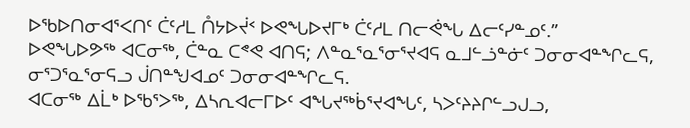ᐅᖃᐅᑎᓂᐊᕐᐸᑎᑦ ᑖᑦᓱᒪ ᑍᔭᐅᔫᑉ ᐅᕙᖓᐅᔪᒥᒃ ᑖᑦᓱᒪ ᑎᓕᕚᖓ ᐃᓕᑦᓯᓐᓄᑦ.”
ᐅᕙᖓᐅᕗᖅ ᐊᑕᓂᖅ, ᑖᓐᓇ ᑕᕝᕙ ᐊᑎᕋ; ᐱᓐᓇᕐᓇᕐᓂᕐᔪᐊᕋ ᓇᒧᓪᓘᓐᓃᑦ ᑐᓂᓂᐊᓐᖏᓚᕋ, ᓂᕐᑐᕐᓇᕐᓂᕋᓗ ᒎᑎᓐᖑᐊᓄᑦ ᑐᓂᓂᐊᓐᖏᓚᕋ.
ᐊᑕᓂᖅ ᐃᒫᒃ ᐅᖃᕐᐳᖅ, ᐃᓴᕆᐊᓕᒥᐅᑦ ᐊᖓᔪᖅᑳᕐᔪᐊᖓᑦ, ᓴᐳᑦᔨᔨᒋᓪᓗᒍᓗ,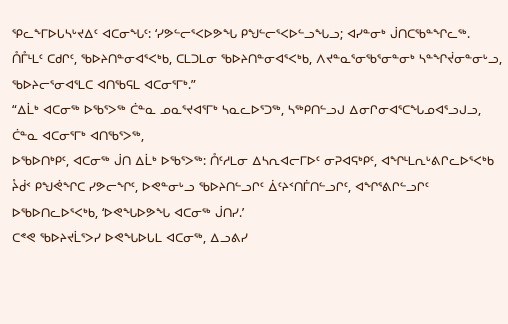ᕿᓚᖕᒥᐅᒐᓴᒡᔪᐃᑦ ᐊᑕᓂᖓᑦ: ‘ᓯᕗᓪᓕᕐᐸᐅᕗᖓ ᑭᖑᓪᓕᕐᐸᐅᓪᓗᖓᓗ; ᐊᓯᓐᓂᒃ ᒎᑎᑕᖃᓐᖏᓚᖅ.
ᑍᒤᒻᒪᑦ ᑕᑯᒋᑦ, ᖃᐅᔨᑎᓐᓂᐊᕐᐸᒃᑲ, ᑕᒪᑐᒪᓂ ᖃᐅᔨᑎᓐᓂᐊᕐᐸᒃᑲ, ᐱᔪᓐᓇᕐᓂᖃᕐᓂᓐᓂᒃ ᓴᓐᖏᔫᓂᓐᓂᒡᓗ, ᖃᐅᔨᓕᕐᓂᐊᕐᒪᑕ ᐊᑎᖃᕋᒪ ᐊᑕᓂᕐᒥᒃ.”
“ᐃᒫᒃ ᐊᑕᓂᖅ ᐅᖃᕐᐳᖅ ᑖᓐᓇ ᓄᓇᕐᔪᐊᕐᒥᒃ ᓴᓇᓚᐅᕐᑐᖅ, ᓴᖅᑭᑎᓪᓗᒍ ᐃᓂᒋᓂᐊᕐᑕᖓᓄᐊᕐᓗᒍᓗ, ᑖᓐᓇ ᐊᑕᓂᕐᒥᒃ ᐊᑎᖃᕐᐳᖅ,
ᐅᖃᐅᑎᒃᑭᑦ, ᐊᑕᓂᖅ ᒎᑎ ᐃᒫᒃ ᐅᖃᕐᐳᖅ: ᑍᑦᓱᒪᓂ ᐃᓴᕆᐊᓕᒥᐅᑦ ᓂᕈᐊᕋᒃᑭᑦ, ᐊᖏᒻᒪᕆᒡᕕᒋᓚᐅᕐᐸᒃᑲ ᔧᑰᑉ ᑭᖑᕚᖏᑕ ᓯᕗᓕᖏᑦ, ᐅᕙᓐᓂᒡᓗ ᖃᐅᔨᑎᓪᓗᒋᑦ ᐄᑦᔨᑉᑎᒦᑎᓪᓗᒋᑦ, ᐊᖏᕐᕕᒋᓪᓗᒋᑦ ᐅᖃᐅᑎᓚᐅᕐᐸᒃᑲ, ‘ᐅᕙᖓᐅᕗᖓ ᐊᑕᓂᖅ ᒎᑎᓯ.’
ᑕᕝᕙ ᖃᐅᔨᔪᒫᕐᐳᓯ ᐅᕙᖓᐅᒐᒪ ᐊᑕᓂᖅ, ᐃᓗᕕᓯ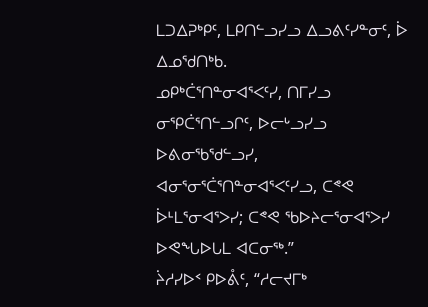ᒪᑐᐃᕈᒃᑭᑦ, ᒪᑭᑎᓪᓗᓯᓗ ᐃᓗᕕᑦᓯᓐᓂᑦ, ᐆ ᐃᓄᖁᑎᒃᑲ.
ᓄᑭᒃᑖᕐᑎᓐᓂᐊᕐᐸᑦᓯ, ᑎᒥᓯᓗ ᓂᕿᑖᕐᑎᓪᓗᒋᑦ, ᐅᓕᒡᓗᓯᓗ ᐅᕕᓂᖃᖁᓪᓗᓯ, ᐊᓂᕐᓂᕐᑖᕐᑎᓐᓂᐊᕐᐸᑦᓯᓗ, ᑕᕝᕙ ᐆᒻᒪᕐᓂᐊᕐᐳᓯ; ᑕᕝᕙ ᖃᐅᔨᓕᕐᓂᐊᕐᐳᓯ ᐅᕙᖓᐅᒐᒪ ᐊᑕᓂᖅ.”
ᔩᓱᓯᐅᑉ ᑭᐅᕔᑦ, “ᓱᓕᔪᒥᒃ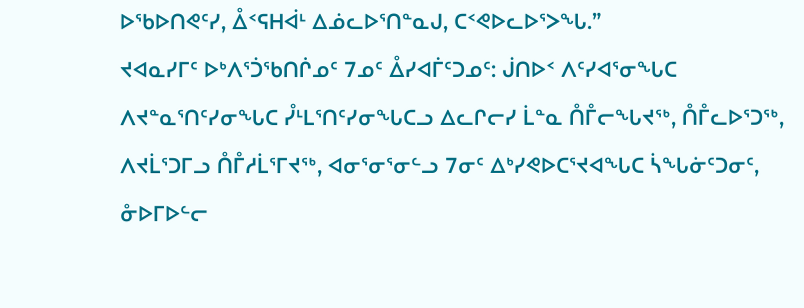ᐅᖃᐅᑎᕙᑦᓯ, ᐂᑉᕋᕼᐋᒻ ᐃᓅᓚᐅᕐᑎᓐᓇᒍ, ᑕᑉᕙᐅᓚᐅᕐᐳᖓ.”
ᔪᐊᓇᓯᒥᑦ ᐅᒃᐱᕐᑑᖃᑎᒌᓄᑦ 7ᓄᑦ ᐂᓯᐊᒦᑦᑐᓄᑦ: ᒎᑎᐅᑉ ᐱᑦᓯᐊᕐᓂᖓᑕ ᐱᔪᓐᓇᕐᑎᑦᓯᓂᖓᑕ ᓮᒻᒪᕐᑎᑦᓯᓂᖓᑕᓗ ᐃᓚᒋᓕᓯ ᒫᓐᓇ ᑍᒤᓕᖓᔪᖅ, ᑍᒤᓚᐅᕐᑐᖅ, ᐱᔪᒫᕐᑐᒥᓗ ᑍᒤᓱᒫᕐᒥᔪᖅ, ᐊᓂᕐᓂᕐᓂᓪᓗ 7ᓂᑦ ᐃᒃᓯᕙᐅᑕᕐᔪᐊᖓᑕ ᓵᖓᓃᑦᑐᓂᑦ,
ᓁᐅᒥᐅᓪᓕ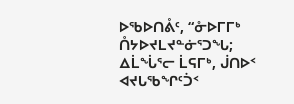ᐅᖃᐅᑎᕔᑦ, “ᓁᐅᒥᒥᒃ ᑍᔭᐅᔪᒪᔪᓐᓃᕐᑐᖓ; ᐃᒫᖔᕐᓕ ᒫᕋᒥᒃ, ᒎᑎᐅᑉ ᐊᔪᒐᖃᖏᑦᑑᑉ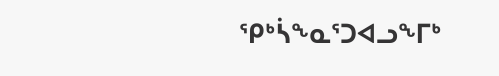ᕿᒃᓵᖕᓇᕐᑐᐊᓗᖕᒥᒃ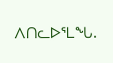ᐱᑎᓚᐅᕐᒪᖓ.